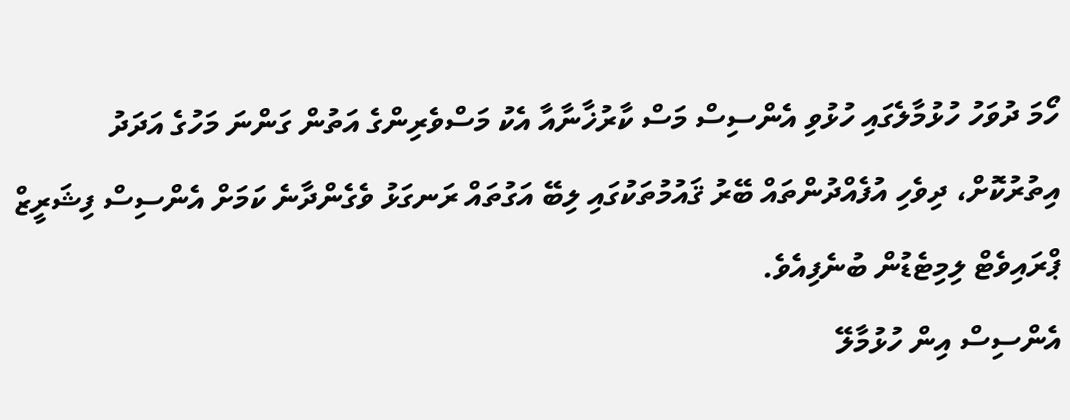ހޯމަ ދުވަހު ހުޅުމާލެގައި ހުޅުވި އެންސިސް މަސް ކާރުޚާނާއާ އެކު މަސްވެރިންގެ އަތުން ގަންނަ މަހުގެ އަދަދު އިތުރުކޮށް، ދިވެހި އުފެއްދުންތައް ބޭރު ޤައުމުތަކުގައި ލިބޭ އަގުތައް ރަނގަޅު ވެގެންދާނެ ކަމަށް އެންސިސް ފިޝަރީޒް ޕްރައިވެޓް ލިމިޓެޑުން ބުނެފިއެވެ.
އެންސިސް އިން ހުޅުމާލޭ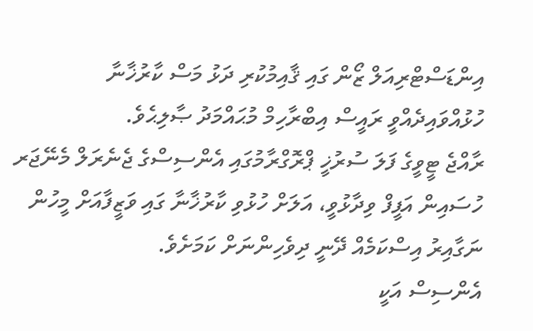އިންޑަސްޓްރިއަލް ޒޯން ގައި ޤާއިމުކުރި ދަޅު މަސް ކާރުޚާނާ ހުޅުއްވައިދެއްވީ ރައީސް އިބްރާހިމް މުޙައްމަދު ޞާލިޙެވެ.
ރާއްޖެ ޓީވީގެ ފަލަ ސުރުޚީ ޕްރޮގްރާމުގައި އެންސިސްގެ ޖެނެރަލް މެނޭޖަރ ހުސައިން އަފީފް ވިދާޅުވީ، އަލަށް ހުޅުވި ކާރުޚާނާ ގައި ވަޒީފާއަށް މީހުން ނަގާއިރު އިސްކަމެއް ދޭނީ ދިވެހިންނަށް ކަމަށެވެ.
އެންސިސް އަކީ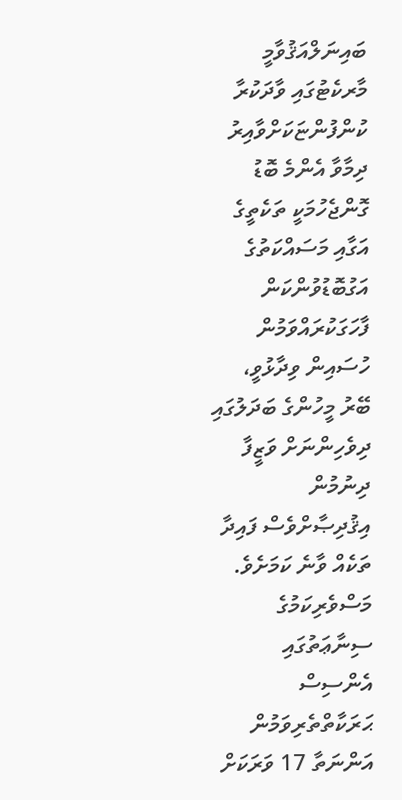ބައިނަލްއަޤުވާމީ މާރކެޓުގައި ވާދަކުރާ ކުންފުންޏަކަށްވާއިރު ދިމާވާ އެންމެ ބޮޑު ގޮންޖެހުމަކީ ތަކެތީގެ އަގާއި މަސައްކަތުގެ އަގުބޮޑުވުންކަން ފާހަގަކުރައްވަމުން ހުސައިން ވިދާޅުވީ، ބޭރު މީހުންގެ ބަދަލުގައި ދިވެހިންނަށް ވަޒީފާ ދިނުމުން އިޤުދިޞާށްވެސް ފައިދާ ތަކެއް ވާނެ ކަމަށެވެ.
މަސްވެރިކަމުގެ ސިނާޢަތުގައި އެންސިސް ޙަރަކާތްތެރިވަމުން އަންނަތާ 17 ވަރަކަށް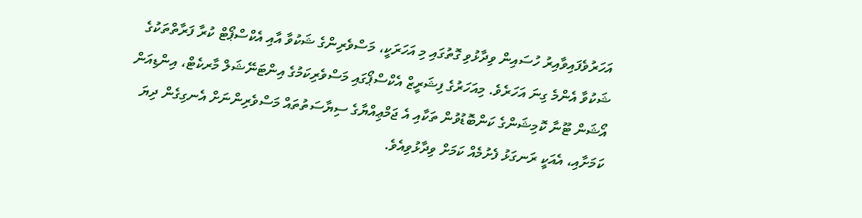އަހަރުވެފައިވާއިރު ހުސައިން ވިދާޅުވި ގޮތުގައި މި އަހަރަކީ، މަސްވެރިންގެ ޝަކުވާ އާއި އެކްސްޕޯޓް ކުރާ ފަރާތްތަކުގެ ޝަކުވާ އެންމެ ގިނަ އަހަރެވެ. މިއަހަރުގެ ފިޝަރީޒް އެކްސްޕޯގައި މަސްވެރިކަމުގެ އިންޓަނޭޝަލް މާރކެޓް، އިންޑިއަން އޯޝަން ޓޫނާ ކޮމިޝަންގެ ކަންބޮޑުވުން ތަކާއި އެ ޖަމްޢިއްޔާގެ ސިޔާސަތުތައް މަސްވެރިންނަށް އެނގިގެން ދިޔަ ކަމަށާއި، އެއަކީ ރަނގަޅު ފެށުމެއް ކަމަށް ވިދާޅުވިއެވެ.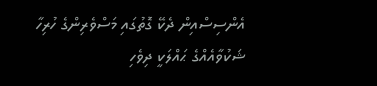އެންސިސްއިން ދެކޭ ގޮތުގައި މަސްވެރިންގެ ހުރިހާ ޝަކުވާއެއްގެ ޙައްލަކީ ދިވެހި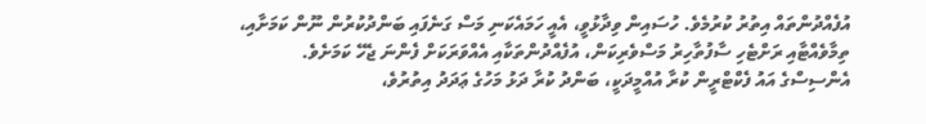އުފެއްދުންތައް އިތުރު ކުރުމެވެ. ހުސައިން ވިދާޅުވީ، އެއީ ހަމައެކަނި މަސް ގަނެފައި ބަންދުކުރުން ނޫން ކަމަށާއި، ތިމާވެއްޓާއި ރަށްޓެހި ސާފުތާހިރު މަސްވެރިކަން، އުފެއްދުންތަކާއި އެއްވަރަކަށް ފެންނަ ޖެހޭ ކަމަށެވެ.
އެންސިސްގެ އައު ފެކްޓްރީން ކުރާ އުއްމީދަކީ، ބަންދު ކުރާ ދަޅު މަހުގެ ޢަދަދު އިތުރުވެ،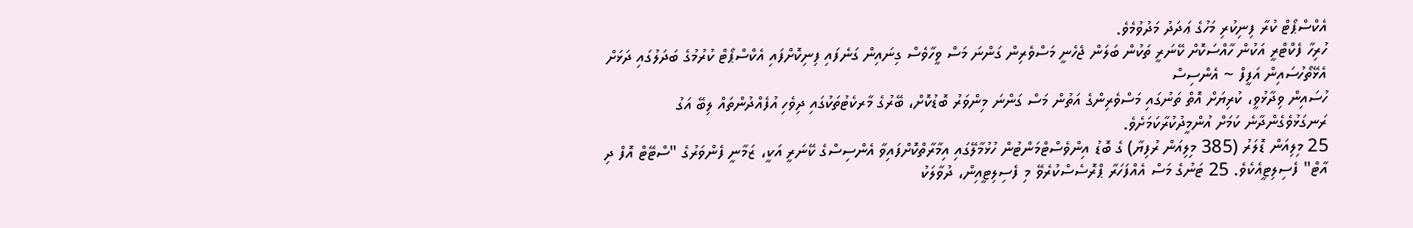އެކްސްޕޯޓް ކުރާ ފިނިކުރި މަހުގެ ޢަދަދު މަދުވުމެވެ.
ހުރިހާ ފެކްޓްރީ އަކުން ހާއްސަކޮށް ކޭނަރީ ތަކުން ބަލަން ޖެހެނީ މަސްވެރިން ގަންނަ މަސް ވީހާވެސް ގިނައިން ގަނެފައި ފިނިކޮށްފައި އެކްސްޕޯޓް ކުރުމުގެ ބަދަލުގައި ދަޅަށް އެޅޭތޯހުސައިން އަފީފް ~ އެންސިސް
ހުސައިން ވިދާޅުވީ، ކުރިޔަށް އޮތް ތަނުގައި މަސްވެރިންގެ އަތުން މަސް ގަންނަ މިންވަރު ބޮޑުކޮށް، ބޭރުގެ މާރކެޓުތަކުގައި ދިވެހި އުފެއްދުންތައް ލިބޭ އަގު ރަނގަޅުވެގެންދާނެ ކަމަށް އުންމީދުކުރާކަމަށެވެ.
25 މިލިއަން ޑޮލަރު (385 މިލިއަން ރުފިޔާ) ގެ ބޮޑު އިންވެސްޓްމަންޓުން ހުޅުމާލޭގައި އިމާރާތްކޮށްފައިވާ އެންސިސްގެ ކޭނަރީ އަކީ، ޒަމާނީ ފެންވަރުގެ "ސްޓޭޓް އޮފް ދި އާޓް" ފެސިލިޓީއެކެވެ. 25 ޓަނުގެ މަސް އެއްފަހަރާ ޕްރޮސެސްކުރެވޭ މި ފެސިލިޓީއިން، ދުވާލަކު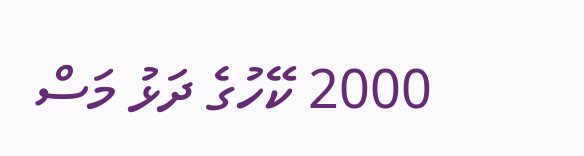2000 ކޭހުގެ ދަޅު މަސް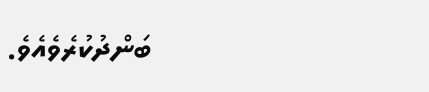ބަންދުކުރެވެއެވެ.